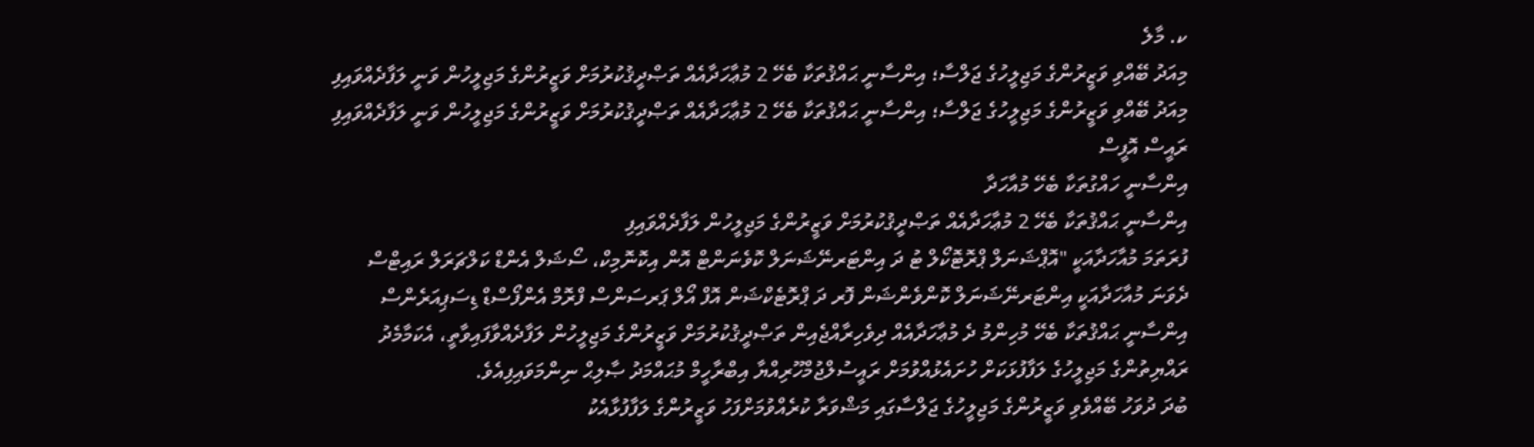ކ. މާލެ
މިއަދު ބޭއްވި ވަޒީރުންގެ މަޖިލީހުގެ ޖަލްސާ؛ އިންސާނީ ޙައްޤުތަކާ ބެހޭ 2 މުޢާހަދާއެއް ތަޞްދީޤުކުރުމަށް ވަޒީރުންގެ މަޖިލީހުން ވަނީ ލަފާދެއްވައިފި
މިއަދު ބޭއްވި ވަޒީރުންގެ މަޖިލީހުގެ ޖަލްސާ؛ އިންސާނީ ޙައްޤުތަކާ ބެހޭ 2 މުޢާހަދާއެއް ތަޞްދީޤުކުރުމަށް ވަޒީރުންގެ މަޖިލީހުން ވަނީ ލަފާދެއްވައިފި
ރައީސް އޮފީސް
އިންސާނީ ހައްގުތަކާ ބެހޭ މުއާހަދާ
އިންސާނީ ޙައްޤުތަކާ ބެހޭ 2 މުޢާހަދާއެއް ތަޞްދީޤުކުރުމަށް ވަޒީރުންގެ މަޖިލީހުން ލަފާދެއްވައިފި
ފުރަތަމަ މުއާހަދާއަކީ "އޮޕްޝަނަލް ޕްރޮޓޮކޯލް ޓު ދަ އިންޓަރނޭޝަނަލް ކޮވެނަންޓް އޮން އިކޮނޮމިކް، ސޯޝަލް އެންޑް ކަލްޗަރަލް ރައިޓްސް
ދެވަނަ މުއާހަދާއަކީ އިންޓަރނޭޝަނަލް ކޮންވެންޝަން ފޮރ ދަ ޕްރޮޓެކްޝަން އޮފް އޯލް ޕަރސަންސް ފްރޮމް އެންފޯސްޑް ޑިސަޕިއަރެންސް
އިންސާނީ ޙައްޤުތަކާ ބެހޭ މުހިންމު ދެ މުޢާހަދާއެއް ދިވެހިރާއްޖެއިން ތަޞްދީޤުކުރުމަށް ވަޒީރުންގެ މަޖިލީހުން ލަފާދެއްވާފައިވާތީ، އެކަމާމެދު ރައްޔިތުންގެ މަޖިލީހުގެ ލަފާފުޅަކަށް ހުށައެޅުއްވުމަށް ރައީސުލްޖުމްހޫރިއްޔާ އިބްރާހީމް މުޙައްމަދު ޞާލިޙް ނިންމަވައިފިއެވެ.
ބުދަ ދުވަހު ބޭއްވެވި ވަޒީރުންގެ މަޖިލީހުގެ ޖަލްސާގައި މަޝްވަރާ ކުރެއްވުމަށްފަހު ވަޒީރުންގެ ލަފާފުޅާއެކު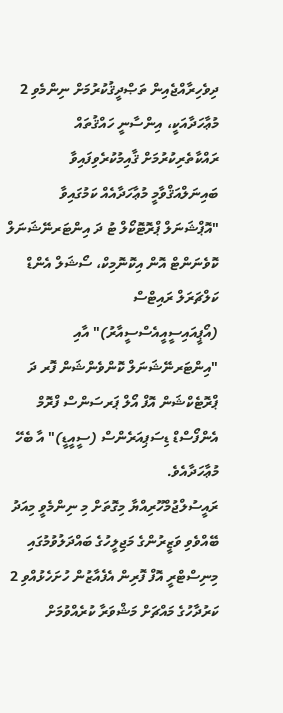ދިވެހިރާއްޖެއިން ތަޞްދީޤުކުރުމަށް ނިންމެވި 2 މުޢާހަދާއަކީ، އިންސާނީ ހައްޤުތައް ރައްކާތެރިކުރުމަށް ޤާއިމުކުރެވިފައިވާ ބައިނަލްއަޤްވާމީ މުޢާހަދާއެއް ކަމުގައިވާ "އޮޕްޝަނަލް ޕްރޮޓޮކޯލް ޓު ދަ އިންޓަރނޭޝަނަލް ކޮވެނަންޓް އޮން އިކޮނޮމިކް، ސޯޝަލް އެންޑް ކަލްޗަރަލް ރައިޓްސް (އޯޕީއައިސީއީއެސްސީއާރު)" އާއި "އިންޓަރނޭޝަނަލް ކޮންވެންޝަން ފޮރ ދަ ޕްރޮޓެކްޝަން އޮފް އޯލް ޕަރސަންސް ފްރޮމް އެންފޯސްޑް ޑިސަޕިއަރެންސް (ސީއީޑީ)" އާ ބެހޭ މުޢާހަދާއެވެ.
ރައީސުލްޖުމްހޫރިއްޔާ މިގޮތަށް މި ނިންމެވީ މިއަދު ބޭއްވެވި ވަޒީރުންގެ މަޖިލީހުގެ ބައްދަލުވުމުގައި މިނިސްޓްރީ އޮފް ފޮރިން އެފެއާޒުން ހުށަހެޅުއްވި 2 ކަރުދާހުގެ މައްޗަށް މަޝްވަރާ ކުރެއްވުމަށް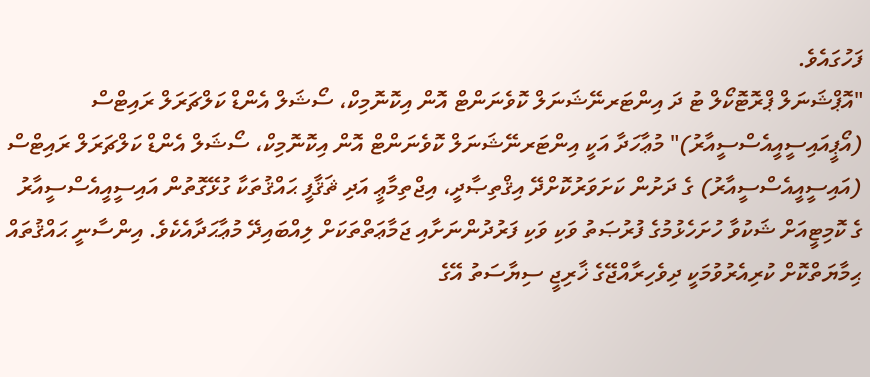ފަހުގައެވެ.
"އޮޕްޝަނަލް ޕްރޮޓޮކޯލް ޓު ދަ އިންޓަރނޭޝަނަލް ކޮވެނަންޓް އޮން އިކޮނޮމިކް، ސޯޝަލް އެންޑް ކަލްޗަރަލް ރައިޓްސް (އޯޕީއައިސީއީއެސްސީއާރު)" މުޢާހަދާ އަކީ އިންޓަރނޭޝަނަލް ކޮވެނަންޓް އޮން އިކޮނޮމިކް، ސޯޝަލް އެންޑް ކަލްޗަރަލް ރައިޓްސް (އައިސީއީއެސްސީއާރު) ގެ ދަށުން ކަށަވަރުކޮށްދޭ އިޤްތިޞާދީ، އިޖްތިމާޢީ އަދި ޘަޤާފީ ޙައްޤުތަކާ ގުޅޭގޮތުން އައިސީއީއެސްސީއާރު ގެ ކޮމިޓީއަށް ޝަކުވާ ހުށަހެޅުމުގެ ފުރުޞަތު ވަކި ވަކި ފަރުދުންނަށާއި ޖަމާޢަތްތަކަށް ލިއްބައިދޭ މުޢާޙަދާއެކެވެ. އިންސާނީ ޙައްޤުތައް ޙިމާޔަތްކޮށް ކުރިއެރުވުމަކީ ދިވެހިރާއްޖޭގެ ޚާރިޖީ ސިޔާސަތު އޭގެ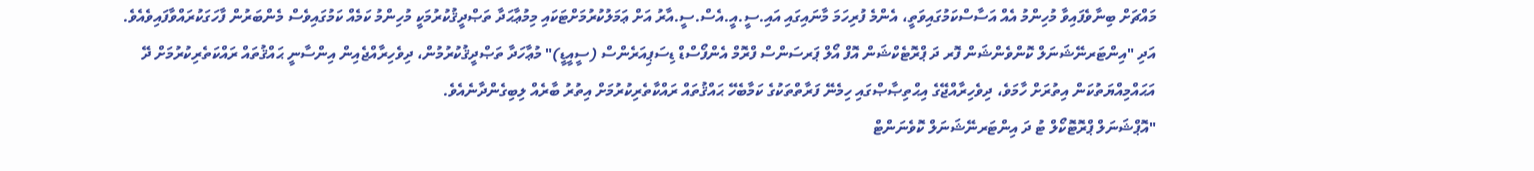މައްޗަށް ބިނާވެފައިވާ މުހިންމު އެއް އަސާސްކަމުގައިވަތީ، އެންމެ ފުރިހަމަ މާނައިގައި އައި.ސީ.އީ.އެސް.ސީ.އާރު އަށް ޢަމަލުކުރުމަށްޓަކައި މިމުޢާޙަދާ ތަޞްދީޤުކުރުމަކީ މުހިންމު ކަމެއް ކަމުގައިވެސް މެންބަރުން ފާހަގަކުރައްވާފައިވެއެވެ.
އަދި "އިންޓަރނޭޝަނަލް ކޮންވެންޝަން ފޮރ ދަ ޕްރޮޓެކްޝަން އޮފް އޯލް ޕަރސަންސް ފްރޮމް އެންފޯސްޑް ޑިސަޕިއަރެންސް (ސީއީޑީ)" މުޢާހަދާ ތަޞްދީޤުކުރުމުން، ދިވެހިރާއްޖެއިން އިންސާނީ ޙައްޤުތައް ރައްކަތެރިކުރުމަށް ދޭ އަޙައްމިއްޔަތުކަން އިތުރަށް ހާމަވެ، ދިވެހިރާއްޖޭގެ އިޙްތިޞާޞްގައި ހިމެނޭ ފަރާތްތަކުގެ ކަމާބެހޭ ޙައްޤުތައް ރައްކާތެރިކުރުމަށް އިތުރު ބާރެއް ލިބިގެންދާނެއެވެ.
"އޮޕްޝަނަލް ޕްރޮޓޮކޯލް ޓު ދަ އިންޓަރނޭޝަނަލް ކޮވެނަންޓް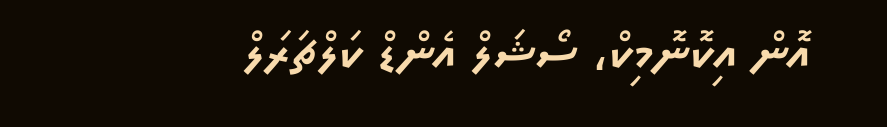އޮން އިކޮނޮމިކް، ސޯޝަލް އެންޑް ކަލްޗަރަލް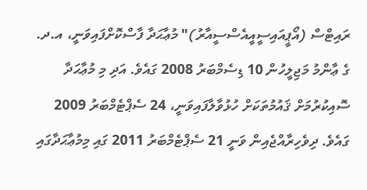ރައިޓްސް (އޯޕީއައިސީއީއެސްސީއާރު)" މުޢާޙަދާ ފާސްކޮށްފައިވަނީ، އ.ދ. ގެ ޢާންމު މަޖިލީހުން 10 ޑިސެމްބަރު 2008 ގައެވެ. އަދި މި މުޢާޙަދާ ސޮއިކުރުމަށް ޤައުމުތަކަށް ހުޅުވާލާފައިވަނީ، 24 ސެޕްޓެމްބަރު 2009 ގައެވެ. ދިވެހިރާއްޖެއިން ވަނީ 21 ސެޕްޓެމްބަރު 2011 ގައި މިމުޢާޙަދާގައި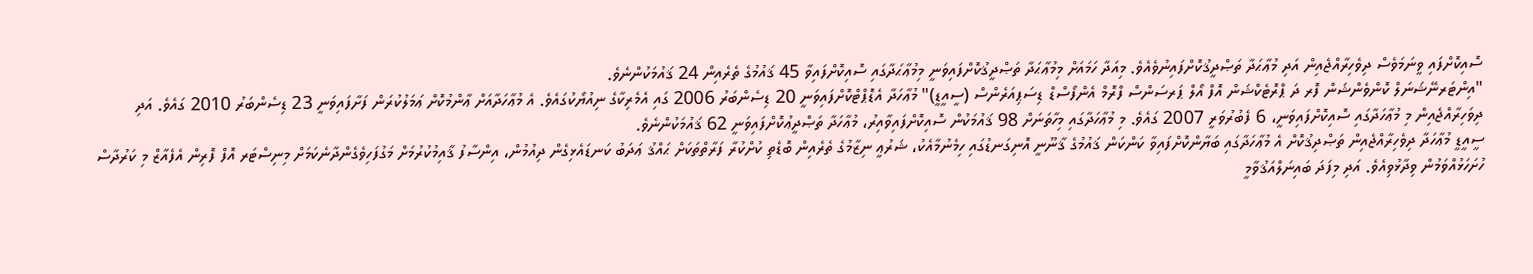ސޮއިކޮށްފައި ވީނަމަވެސް ދިވެހިރާއްޖެއިން އަދި މުޢާޙަދާ ތަޞްދީޤުކޮށްފައިނުވެއެވެ. މިއަދާ ހަމައަށް މިމުޢާޙަދާ ތަޞްދީޤުކޮށްފައިވަނީ މިމުޢާޙަދާގައި ސޮއިކޮށްފައިވާ 45 ޤައުމުގެ ތެރެއިން 24 ޤައުމަކުންނެވެ.
"އިންޓަރނޭޝަނަލް ކޮންވެންޝަން ފޮރ ދަ ޕްރޮޓެކްޝަން އޮފް އޯލް ޕަރސަންސް ފްރޮމް އެންފޯސްޑް ޑިސަޕިއަރެންސް (ސީއީޑީ)" މުޢާހަދާ އެޑޮޕްޓްކޮށްފައިވަނީ 20 ޑިސެންބަރު 2006 ގައި އެމެރިކާގެ ނިއުޔޯކުގައެވެ. އެ މުޢާހަދާއަށް ޢާންމުކޮށް ޢަމަލުކުރަން ފަށާފައިވަނީ 23 ޑިސެންބަރު 2010 ގައެވެ. އަދި ދިވަހިރާއްޖެއިން މި މުޢާހަދާގައި ސޮއިކޮށްފައިވަނީ، 6 ފެބުރުވަރީ 2007 ގައެވެ. މި މުޢާހަދާގައި މިހާތަނަށް 98 ޤައުމަކުން ސޮއިކޮށްފައިވާއިރު، މުޢާހަދާ ތަޞްދީޢުކޮށްފައިވަނީ 62 ޤައުމަކުންނެވެ.
ސީއީޑީ މުޢާހަދާ ދިވެހިރާއްޖެއިން ތަޞްދިޤުކޮށް އެ މުޢާހަދާގައި ބަޔާންކޮށްފައިވާ ކަންކަން ޤައުމުގެ ޤާނޫނީ އޮނިގަނޑުގައި ހިމެނުމާއެކު، ޝަރުޢީ ނިޒާމުގެ ތެރެއިން ބޮޑެތި ކުށްކުރާ ފަރާތްތަކަށް ޙައްޤު ޢަދަބު ކަނޑައެޅިގެން ދިއުމުން، އިންސާފު ޤާއިމުކުރުމަށް މަގުފަހިވެގެންދާނެކަމަށް މިނިސްޓަރ އޮފް ފޮރިން އެފެއާޒް މި ކަރުދާސް ހުށަހަޅުއްވަމުން ވިދާޅުވިއެވެ. އަދި މިފަދަ ބައިނަލްއަޤުވާމީ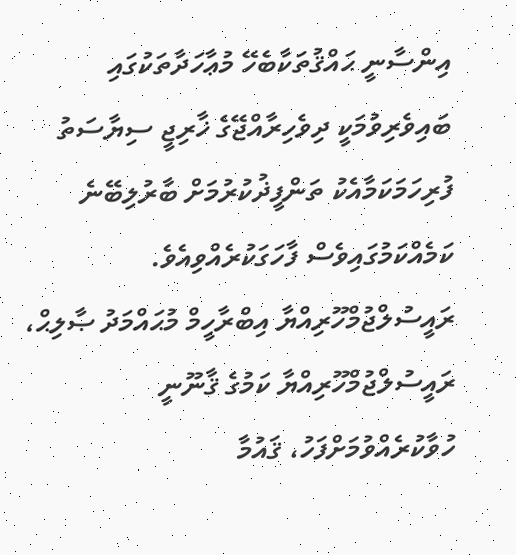އިންސާނީ ޙައްޤުތަކާބެހޭ މުޢާހަދާތަކުގައި ބައިވެރިވުމަކީ ދިވެހިރާއްޖޭގެ ޚާރިޖީ ސިޔާސަތު ފުރިހަމަކަމާއެކު ތަންފީޛުކުރުމަށް ބާރުލިބޭނެ ކަމެއްކަމުގައިވެސް ފާހަގަކުރެއްވިއެވެ.
ރައީސުލްޖުމްހޫރިއްޔާ އިބްރާހީމް މުޙައްމަދު ޞާލިޙް، ރައީސުލްޖުމްހޫރިއްޔާ ކަމުގެ ޤާނޫނީ ހުވާކުރެއްވުމަށްފަހު، ޤައުމާ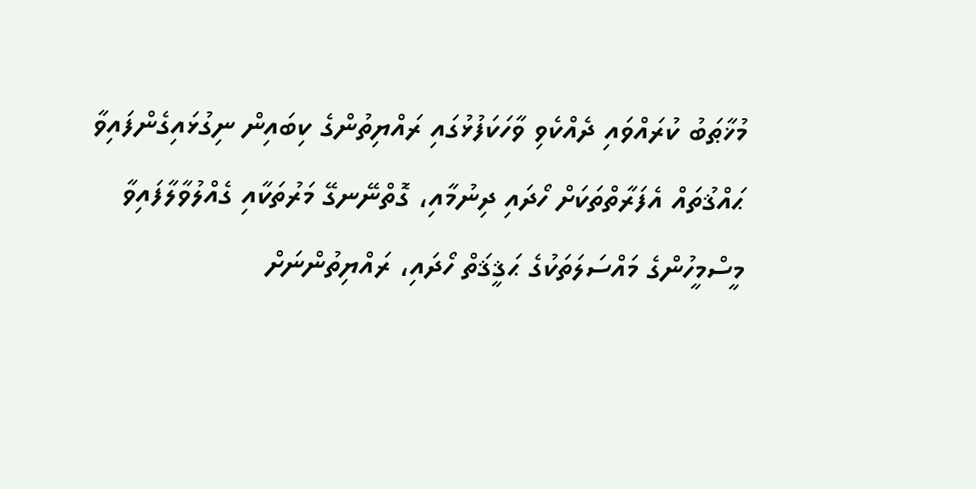މުޚާޠަބު ކުރައްވައި ދެއްކެވި ވާހަކަފުޅުގައި ރައްޔިތުންގެ ކިބައިން ނިގުޅައިގެންފައިވާ ޙައްޤުތައް އެފަރާތްތަކަށް ހޯދައި ދިނުމާއި، ގޮތްނޭނގޭ މަރުތަކާއި ގެއްލުވާލާފައިވާ މީސްމީހުންގެ މައްސަލަތަކުގެ ޙަޤީޤަތް ހޯދައި، ރައްޔިތުންނަށް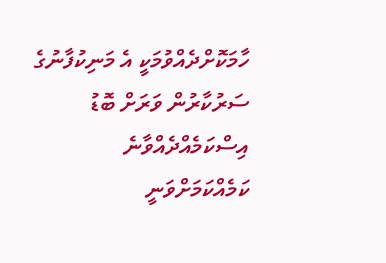ހާމަކޮށްދެއްވުމަކީ އެ މަނިކުފާނުގެ ސަރުކާރުން ވަރަށް ބޮޑު އިސްކަމެއްދެއްވާނެ ކަމެއްކަމަށްވަނީ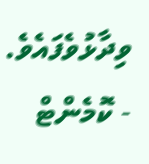ވިދާޅުވެފައެވެ.
- ކޮމެންޓް